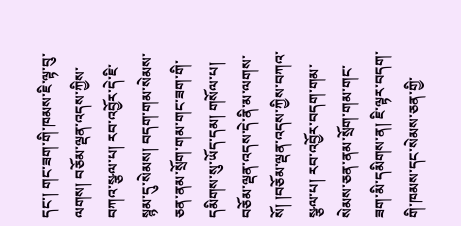དང་། གང་ཟག་གི་ཁམས་ཇི་ལྟ་བུ་ལགས། བཅོམ་ལྡན་འདས་ཀྱིས་བཀའ་སྩལ་པ། རབ་འབྱོར་དེ་ཇི་སྙམ་དུ་སེམས། བདག་གམ་སེམས་ཅན་ནམ་སྲོག་གམ་གང་ཟག་གི་དམིགས་སུ་ཡོད་དམ། གསོལ་པ། བཅོམ་ལྡན་འདས་དེ་ནི་མ་ལགས་སོ། །བཅོམ་ལྡན་འདས་ཀྱིས་བཀའ་སྩལ་པ། རབ་འབྱོར་བདག་གམ་སེམས་ཅན་ནམ་སྲོག་གམ་གང་ཟག་མི་དམིགས་ན། ཇི་ལྟར་བདག་གི་ཁམས་དང་སེམས་ཅན་གྱི་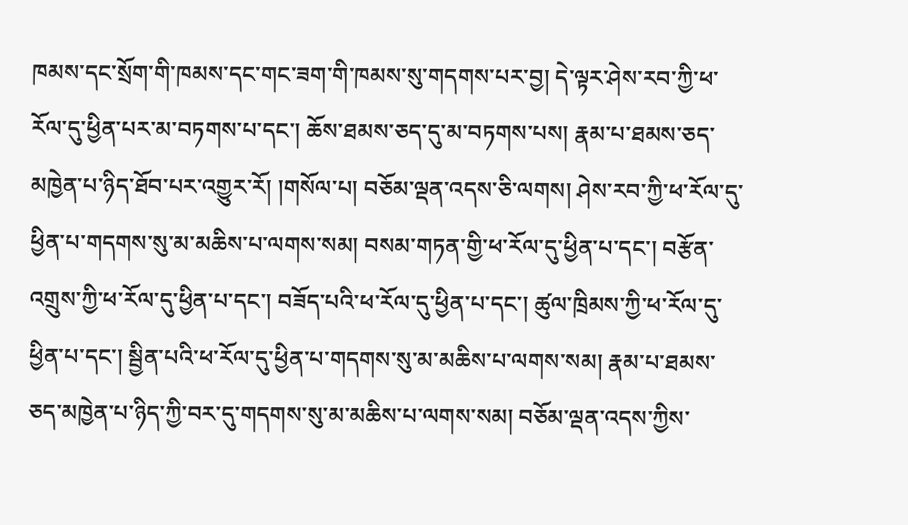ཁམས་དང་སྲོག་གི་ཁམས་དང་གང་ཟག་གི་ཁམས་སུ་གདགས་པར་བྱ། དེ་ལྟར་ཤེས་རབ་ཀྱི་ཕ་རོལ་དུ་ཕྱིན་པར་མ་བཏགས་པ་དང་། ཆོས་ཐམས་ཅད་དུ་མ་བཏགས་པས། རྣམ་པ་ཐམས་ཅད་མཁྱེན་པ་ཉིད་ཐོབ་པར་འགྱུར་རོ། །གསོལ་པ། བཅོམ་ལྡན་འདས་ཅི་ལགས། ཤེས་རབ་ཀྱི་ཕ་རོལ་དུ་ཕྱིན་པ་གདགས་སུ་མ་མཆིས་པ་ལགས་སམ། བསམ་གཏན་གྱི་ཕ་རོལ་དུ་ཕྱིན་པ་དང་། བརྩོན་འགྲུས་ཀྱི་ཕ་རོལ་དུ་ཕྱིན་པ་དང་། བཟོད་པའི་ཕ་རོལ་དུ་ཕྱིན་པ་དང་། ཚུལ་ཁྲིམས་ཀྱི་ཕ་རོལ་དུ་ཕྱིན་པ་དང་། སྦྱིན་པའི་ཕ་རོལ་དུ་ཕྱིན་པ་གདགས་སུ་མ་མཆིས་པ་ལགས་སམ། རྣམ་པ་ཐམས་ཅད་མཁྱེན་པ་ཉིད་ཀྱི་བར་དུ་གདགས་སུ་མ་མཆིས་པ་ལགས་སམ། བཅོམ་ལྡན་འདས་ཀྱིས་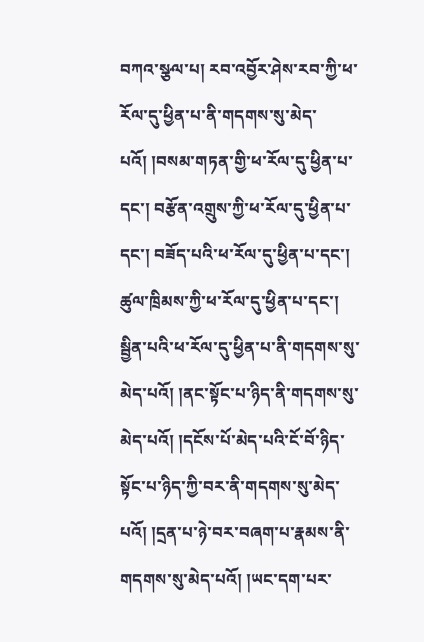བཀའ་སྩལ་པ། རབ་འབྱོར་ཤེས་རབ་ཀྱི་ཕ་རོལ་དུ་ཕྱིན་པ་ནི་གདགས་སུ་མེད་པའོ། །བསམ་གཏན་གྱི་ཕ་རོལ་དུ་ཕྱིན་པ་དང་། བརྩོན་འགྲུས་ཀྱི་ཕ་རོལ་དུ་ཕྱིན་པ་དང་། བཟོད་པའི་ཕ་རོལ་དུ་ཕྱིན་པ་དང་། ཚུལ་ཁྲིམས་ཀྱི་ཕ་རོལ་དུ་ཕྱིན་པ་དང་། སྦྱིན་པའི་ཕ་རོལ་དུ་ཕྱིན་པ་ནི་གདགས་སུ་མེད་པའོ། །ནང་སྟོང་པ་ཉིད་ནི་གདགས་སུ་མེད་པའོ། །དངོས་པོ་མེད་པའི་ངོ་བོ་ཉིད་སྟོང་པ་ཉིད་ཀྱི་བར་ནི་གདགས་སུ་མེད་པའོ། །དྲན་པ་ཉེ་བར་བཞག་པ་རྣམས་ནི་གདགས་སུ་མེད་པའོ། །ཡང་དག་པར་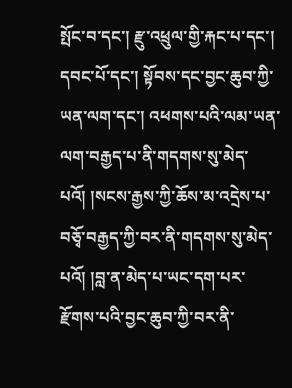སྤོང་བ་དང་། རྫུ་འཕྲུལ་གྱི་རྐང་པ་དང་། དབང་པོ་དང་། སྟོབས་དང་བྱང་ཆུབ་ཀྱི་ཡན་ལག་དང་། འཕགས་པའི་ལམ་ཡན་ལག་བརྒྱད་པ་ནི་གདགས་སུ་མེད་པའོ། །སངས་རྒྱས་ཀྱི་ཆོས་མ་འདྲེས་པ་བཅྭོ་བརྒྱད་ཀྱི་བར་ནི་གདགས་སུ་མེད་པའོ། །བླ་ན་མེད་པ་ཡང་དག་པར་རྫོགས་པའི་བྱང་ཆུབ་ཀྱི་བར་ནི་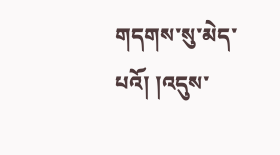གདགས་སུ་མེད་པའོ། །འདུས་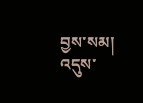བྱས་སམ། འདུས་